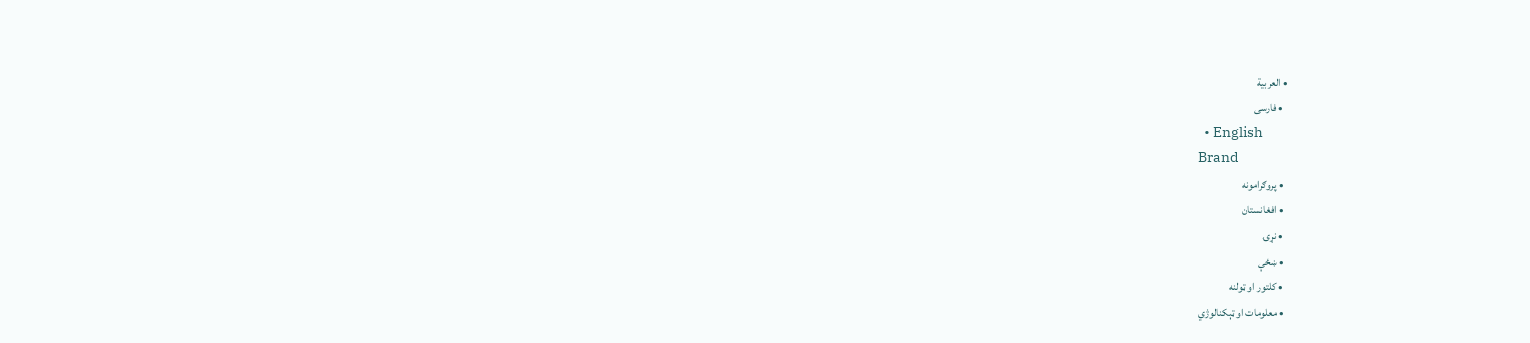• العربية
  • فارسی
  • English
Brand
  • پروګرامونه
  • افغانستان
  • نړۍ
  • ښځې
  • کلتور او ټولنه
  • معلومات او ټېکنالوژي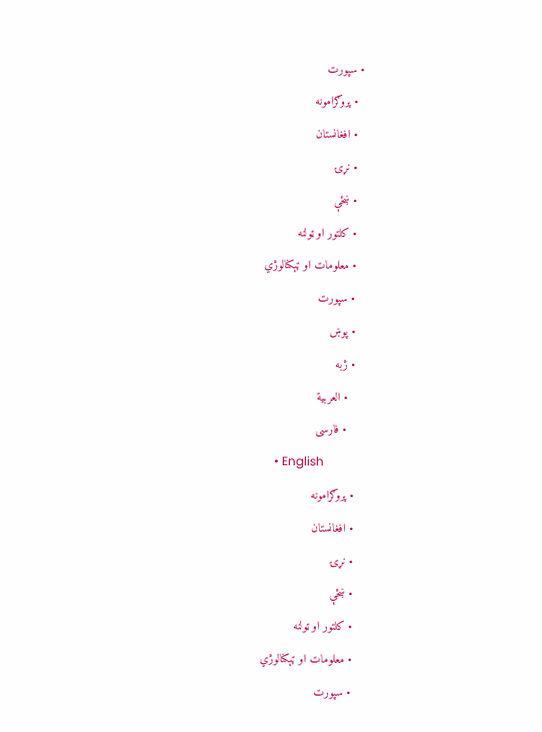• سپورت
  • پروګرامونه
  • افغانستان
  • نړۍ
  • ښځې
  • کلتور او ټولنه
  • معلومات او ټېکنالوژي
  • سپورت
  • پوښ
  • ژبه
    • العربية
    • فارسی
    • English
  • پروګرامونه
  • افغانستان
  • نړۍ
  • ښځې
  • کلتور او ټولنه
  • معلومات او ټېکنالوژي
  • سپورت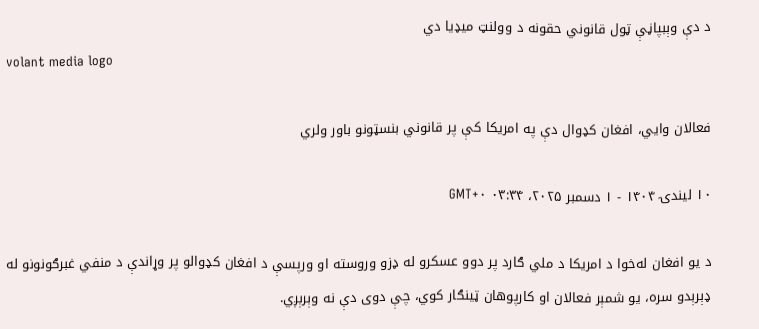د دې وېبپاڼې ټول قانوني حقونه د وولنټ میډیا دي
volant media logo

فعالان وايي، افغان کډوال دې په امريکا کې پر قانوني بنسټونو باور ولري

۱۰ لیندۍ ۱۴۰۴ - ۱ دسمبر ۲۰۲۵، ۰۳:۳۴ GMT+۰

د يو افغان له‌خوا د امريکا د ملي ګارد پر دوو عسکرو له ډزو وروسته او ورپسې د افغان کډوالو پر وړاندې د منفي غبرګونونو له ډېرېدو سره، يو شمېر فعالان او کارپوهان ټينګار کوي، چې دوی دې نه وېرېږي.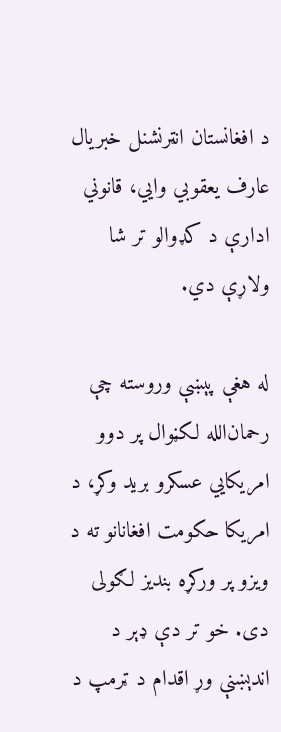د افغانستان انټرنشنل خبریال عارف یعقوبي وایي، قانوني ادارې د کډوالو تر شا ولاړې دي.

له هغې پېښې وروسته چې رحمان‌الله لکڼوال پر دوو امريکايي عسکرو برید وکړ، د امریکا حکومت افغانانو ته د ویزو پر ورکړه بندیز لګولی دی. خو تر دې ډېر د اندېښنې وړ اقدام د ټرمپ د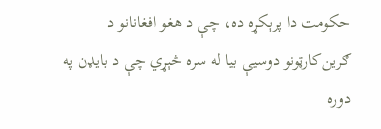حکومت دا پرېکړه ده، چې د هغو افغانانو د ګرین‌کارټونو دوسيې بيا له سره څېړي چې د بايډن په دوره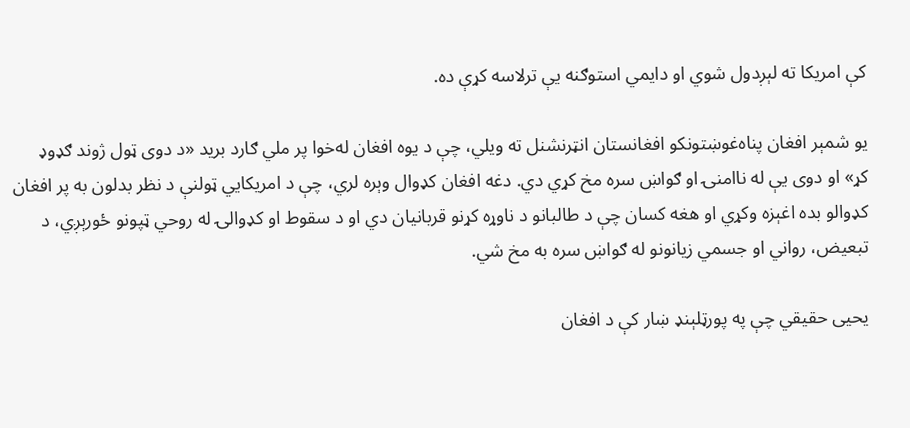کې امريکا ته لېږدول شوي او دايمي استوګنه يې ترلاسه کړې ده.

يو شمېر افغان پناه‌غوښتونکو افغانستان انټرنشنل ته ويلي، چې د يوه افغان له‌خوا پر ملي ګارد بريد «د دوی ټول ژوند ګډوډ کړ» او دوی یې له ناامنۍ او ګواښ سره مخ کړي دي. دغه افغان کډوال وېره لري، چې د امريکايي ټولنې د نظر بدلون به پر افغان کډوالو بده اغېزه وکړي او هغه کسان چې د طالبانو د ناوړه کړنو قربانيان دي او د سقوط او کډوالۍ له روحي ټپونو ځورېږي، د تبعيض، رواني او جسمي زيانونو له ګواښ سره به مخ شي.

يحيی حقيقي چې په پورټلېنډ ښار کې د افغان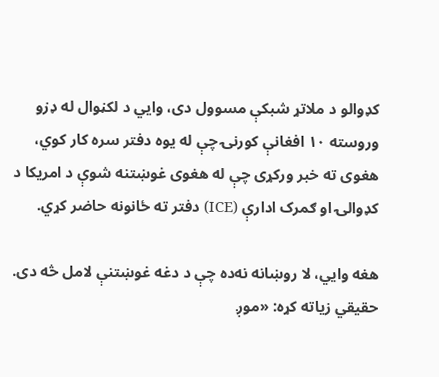کډوالو د ملاتړ شبکې مسوول دی، وايي د لکڼوال له ډزو وروسته ۱۰ افغانې کورنۍ چې له یوه دفتر سره کار کوي، هغوی ته خبر ورکړی چې له هغوی غوښتنه شوې د امريکا د کډوالۍ او ګمرک ادارې (ICE) دفتر ته ځانونه حاضر کړي.

هغه وايي، لا روښانه نه‌ده چې د دغه غوښتنې لامل څه دی. حقيقي زياته کړه: «موږ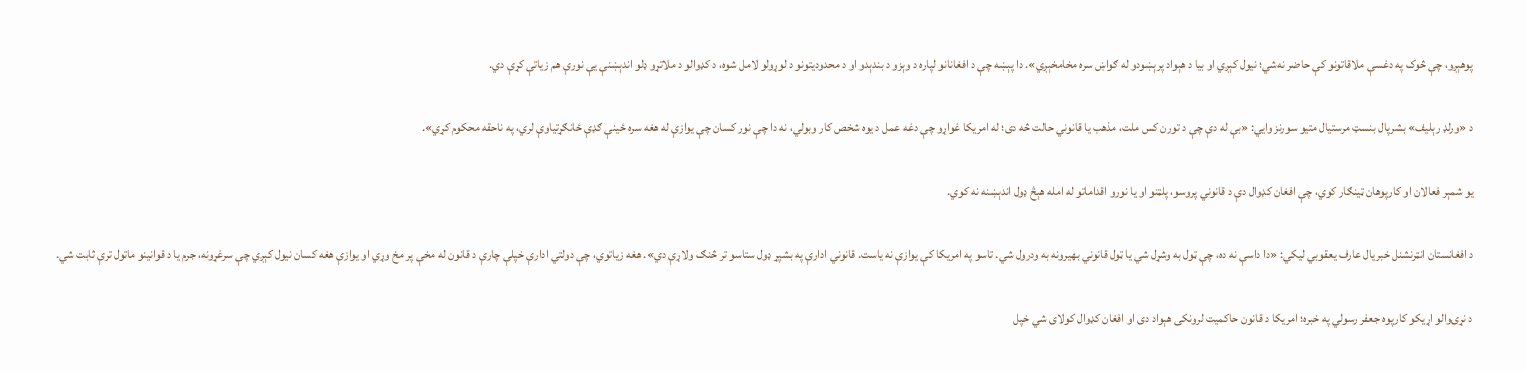پوهېږو، چې څوک په دغسې ملاقاتونو کې حاضر نه‌شي؛ نيول کېږي او بيا د هېواد پرېښودو له ګواښ سره مخامخېږي». دا پېښه چې د افغانانو لپاره د وېزو د بندېدو او د محدوديتونو د لوړولو لامل شوه، د کډوالو د ملاتړو ډلو اندېښنې یې نورې هم زياتې کړې دي.

د «ورلډ رېليف» بشرپال بنسټ مرستيال متیو سورنز وايي: «بې له دې چې د تورن کس ملت، مذهب يا قانوني حالت څه دی؛ له امريکا غواړو چې دغه عمل د يوه شخص کار وبولي، نه دا چې نور کسان چې يوازې له هغه سره ځينې ګډې ځانګړتياوې لري، په ناحقه محکوم کړي».

يو شمېر فعالان او کارپوهان ټينګار کوي، چې افغان کډوال دې د قانوني پروسو، پلټنو او يا نورو اقداماتو له امله هېڅ ډول اندېښنه نه کوي.

د افغانستان انټرنشنل خبريال عارف یعقوبي ليکي: «دا داسې نه ده، چې ټول به وشړل شي يا ټول قانوني بهيرونه به ودرول شي. تاسو په امريکا کې يوازې نه ياست. قانوني ادارې په بشپړ ډول ستاسو تر څنګ ولاړې دي». هغه زياتوي، چې دولتي ادارې خپلې چارې د قانون له مخې پر مخ وړي او يوازې هغه کسان نيول کېږي چې سرغړونه، جرم يا د قوانينو ماتول ترې ثابت شي.

د نړۍوالو اړيکو کارپوه جعفر رسولي په خبره؛ امريکا د قانون حاکميت لرونکی هېواد دی او افغان کډوال کولای شي خپل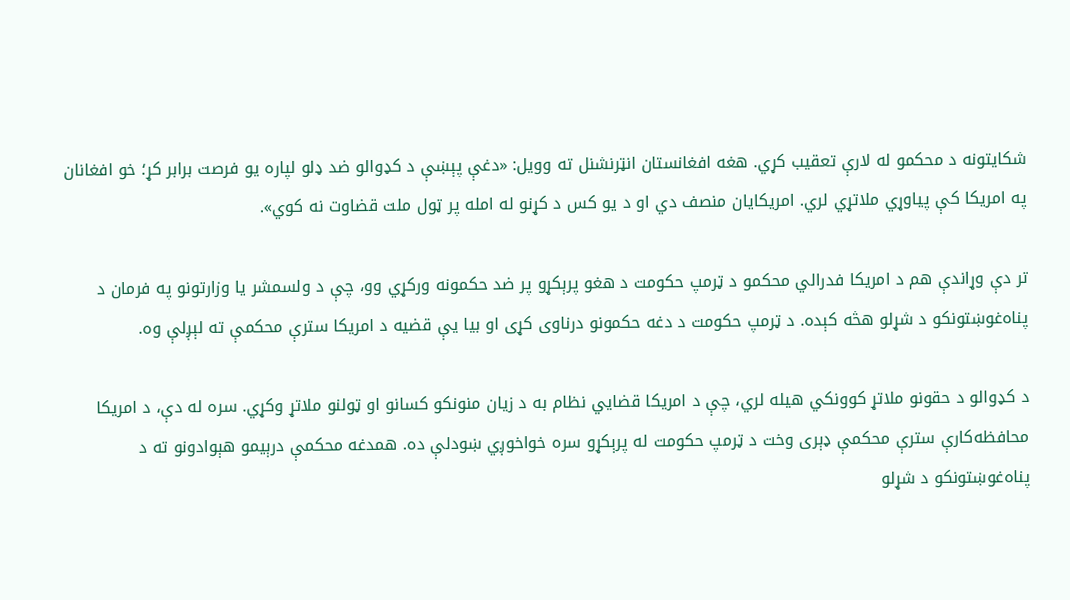شکايتونه د محکمو له لارې تعقيب کړي. هغه افغانستان انټرنشنل ته وويل: «دغې پېښې د کډوالو ضد ډلو لپاره يو فرصت برابر کړ؛ خو افغانان په امريکا کې پياوړي ملاتړي لري. امريکايان منصف دي او د يو کس د کړنو له امله پر ټول ملت قضاوت نه کوي».

تر دې وړاندې هم د امريکا فدرالي محکمو د ټرمپ حکومت د هغو پرېکړو پر ضد حکمونه ورکړي وو، چې د ولسمشر يا وزارتونو په فرمان د پناه‌غوښتونکو د شړلو هڅه کېده. د ټرمپ حکومت د دغه حکمونو درناوی کړی او بیا یې قضيه د امریکا سترې محکمې ته لېږلې وه.

د کډوالو د حقونو ملاتړ کوونکي هيله لري، چې د امريکا قضايي نظام به د زیان‌ منونکو کسانو او ټولنو ملاتړ وکړي. سره له دې، د امريکا محافظه‌کارې سترې محکمې ډېری وخت د ټرمپ حکومت له پرېکړو سره خواخوږي ښودلې ده. همدغه محکمې درېیمو هېوادونو ته د پناه‌غوښتونکو د شړلو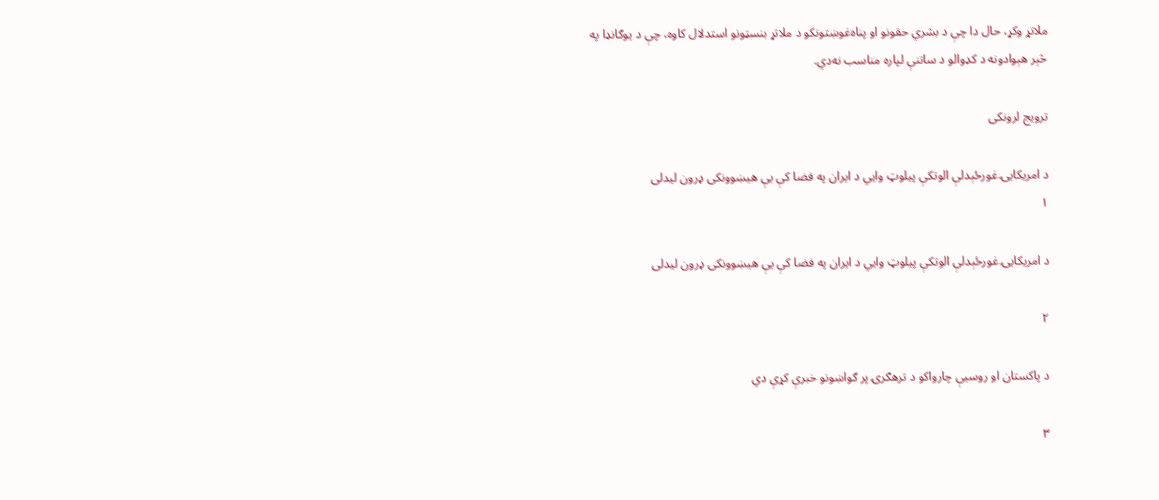ملاتړ وکړ، حال دا چې د بشري حقونو او پناه‌غوښتونکو د ملاتړ بنسټونو استدلال کاوه، چې د یوګانډا په څېر هېوادونه د کډوالو د ساتنې لپاره مناسب نه‌دي.

ترویج لرونکی

د امریکایۍ غورځېدلې الوتکې پیلوټ وايي د ایران په فضا کې یې هیښوونکی ډرون لیدلی
۱

د امریکایۍ غورځېدلې الوتکې پیلوټ وايي د ایران په فضا کې یې هیښوونکی ډرون لیدلی

۲

د پاکستان او روسیې چارواکو د ترهګرۍ پر ګواښونو خبرې کړې دي

۳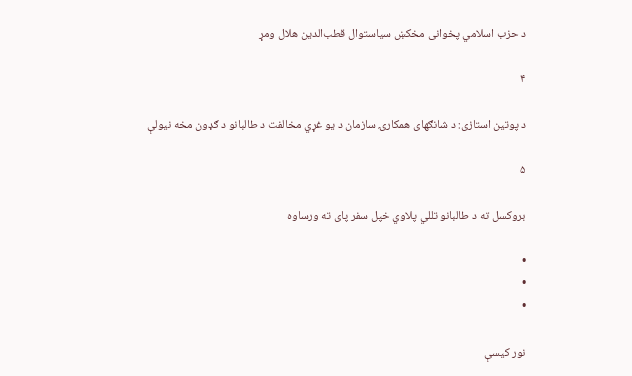د حزب اسلامي پخوانی مخکښ سیاستوال قطب‌الدین هلال ومړ

۴

د پوتین استازی: د شانګهای همکارۍ سازمان د یو غړي مخالفت د طالبانو د ګډون مخه نیولې

۵

بروکسل ته د طالبانو تللي پلاوي خپل سفر پای ته ورساوه

•
•
•

نور کیسې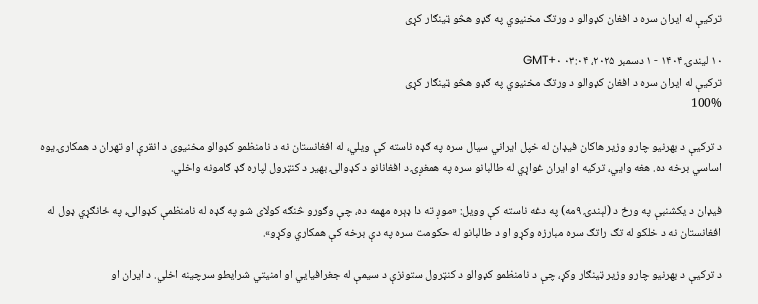ترکیې له ایران سره د افغان کډوالو د ورتګ مخنیوي په ګډو هڅو ټینګار کړی

۱۰ لیندۍ ۱۴۰۴ - ۱ دسمبر ۲۰۲۵، ۰۳:۰۴ GMT+۰
ترکیې له ایران سره د افغان کډوالو د ورتګ مخنیوي په ګډو هڅو ټینګار کړی
100%

د ترکیې د بهرنیو چارو وزیر هاکان فیډان له خپل ایراني سیال سره په ګډه ناسته کې ویلي، له افغانستان نه د نامنظمو کډوالو مخنیوی د انقرې او تهران د همکارۍ یوه اساسي برخه ده. هغه وایي، ترکیه او ایران غواړي له طالبانو سره په همغږۍ د افغانانو د کډوالۍ بهیر د کنټرول لپاره ګډ ګامونه واخلي.

فیډان د یکشنبې په ورځ د (لېندۍ ۹مه) په دغه ناسته کې وویل: «موږ ته دا ډېره مهمه ده، چې وګورو څنګه کولای شو په ګډه له نامنظمې کډوالۍ، په ځانګړي ډول له افغانستان نه د خلکو له تګ راتګ سره مبارزه وکړو او د طالبانو له حکومت سره په دې برخه کې همکاري وکړو».

د ترکیې د بهرنیو چارو وزیر ټینګار وکړ، چې د نامنظمو کډوالو د کنټرول ستونزې د سیمې له جغرافیایي او امنیتي شرایطو سرچینه اخلي. د ایران او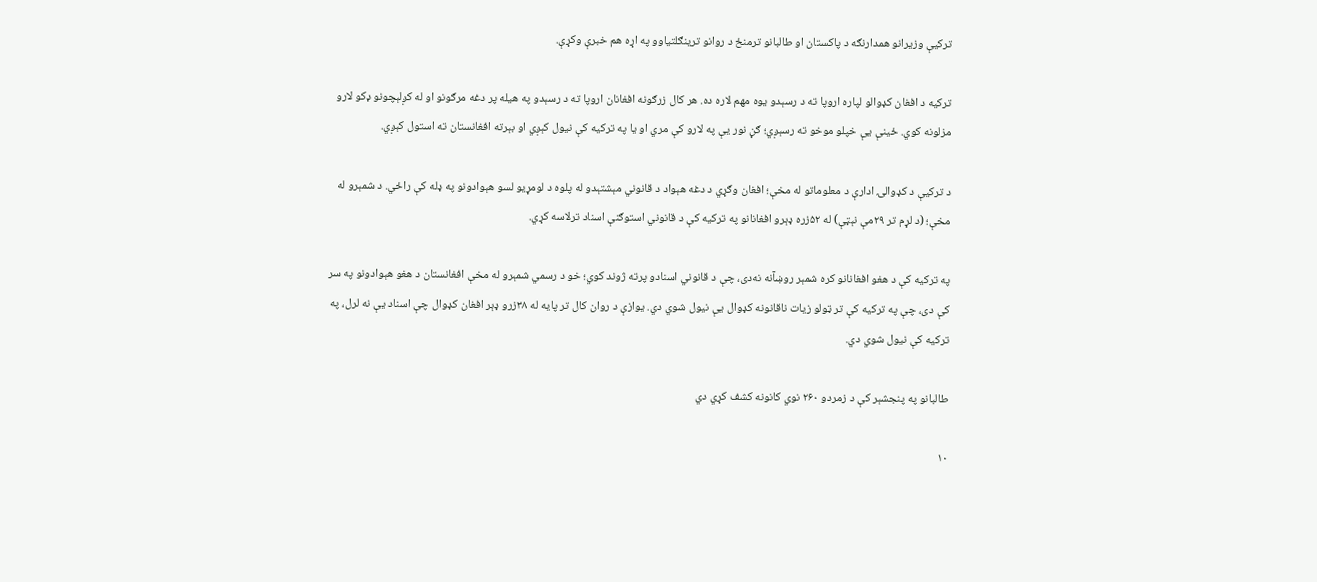ترکیې وزیرانو همدارنګه د پاکستان او طالبانو ترمنځ د روانو ترینګلتیاوو په اړه هم خبرې وکړې.

ترکیه د افغان کډوالو لپاره اروپا ته د رسېدو یوه مهم لاره ده. هر کال زرګونه افغانان اروپا ته د رسېدو په هیله پر دغه مرګونو او له کږلېچونو ډکو لارو مزلونه کوي. ځینې یې خپلو موخو ته رسېږي؛ ګڼ نور یې په لارو کې مري او یا په ترکیه کې نیول کېږي او بېرته افغانستان ته استول کېږي.

د ترکیې د کډوالۍ ادارې د معلوماتو له مخې؛ افغان وګړي د دغه هېواد د قانوني مېشتېدو له پلوه د لومړیو لسو هېوادونو په ډله کې راځي. د شمېرو له مخې؛ (د لړم تر ۲۹مې نېټې) له ۵۲زره ډېرو افغانانو په ترکیه کې د قانوني استوګنې اسناد ترلاسه کړي.

په ترکیه کې د هغو افغانانو کره شمېر روښآنه نه‌دی، چې د قانوني اسنادو پرته ژوند کوي؛ خو د رسمي شمېرو له مخې افغانستان د هغو هېوادونو په سر کې دی، چې په ترکیه کې تر ټولو زیات ناقانونه کډوال یې نیول شوي دي. یوازې د روان کال تر پایه له ۳۸زرو ډېر افغان کډوال چې اسناد یې نه لرل، په ترکیه کې نیول شوي دي.

طالبانو په پنجشېر کې د زمردو ۲۶۰ نوي کانونه کشف کړي دي

۱۰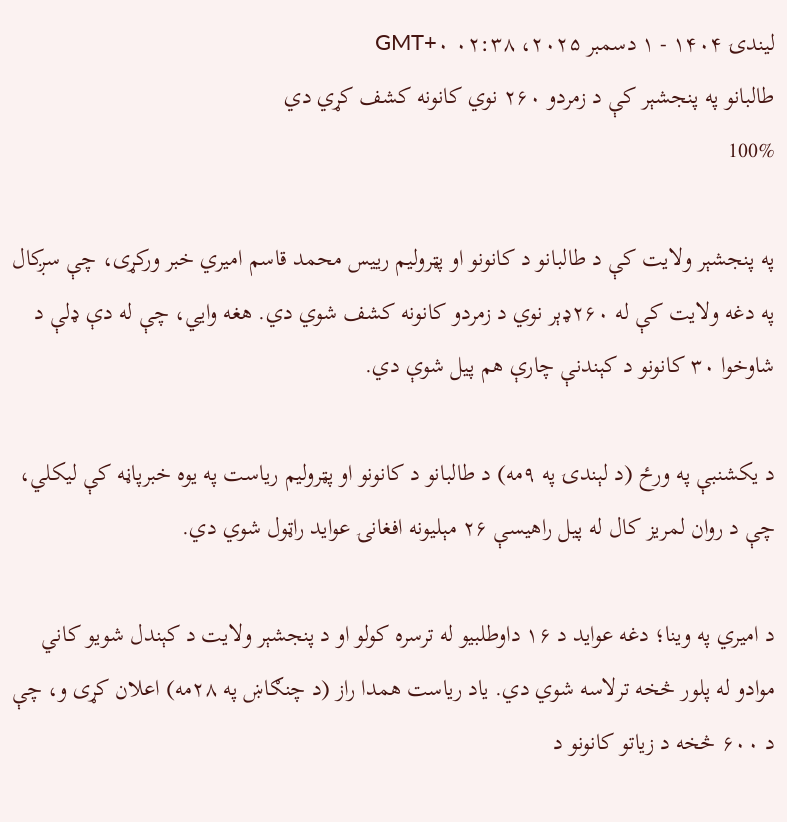لیندۍ ۱۴۰۴ - ۱ دسمبر ۲۰۲۵، ۰۲:۳۸ GMT+۰
طالبانو په پنجشېر کې د زمردو ۲۶۰ نوي کانونه کشف کړي دي
100%

په پنجشېر ولایت کې د طالبانو د کانونو او پټرولیم رییس محمد قاسم امیري خبر ورکړی، چې سږکال په دغه ولایت کې له ۲۶۰ډېر نوي د زمردو کانونه کشف شوي دي. هغه وايي، چې له دې ډلې د شاوخوا ۳۰ کانونو د کېندنې چارې هم پیل شوې دي.

د یکشنبې په ورځ (د لېندۍ په ۹مه) د طالبانو د کانونو او پټرولیم ریاست په یوه خبرپاڼه کې لیکلي، چې د روان لمریز کال له پیل راهیسې ۲۶ مېلیونه افغانۍ عواید راټول شوي دي.

د امیري په وینا؛ دغه عواید د ۱۶ داوطلبیو له ترسره کولو او د پنجشېر ولایت د کېندل شویو کاني موادو له پلور څخه ترلاسه شوي دي. یاد ریاست همدا راز (د چنګاښ په ۲۸مه) اعلان کړی و، چې د ۶۰۰ څخه د زیاتو کانونو د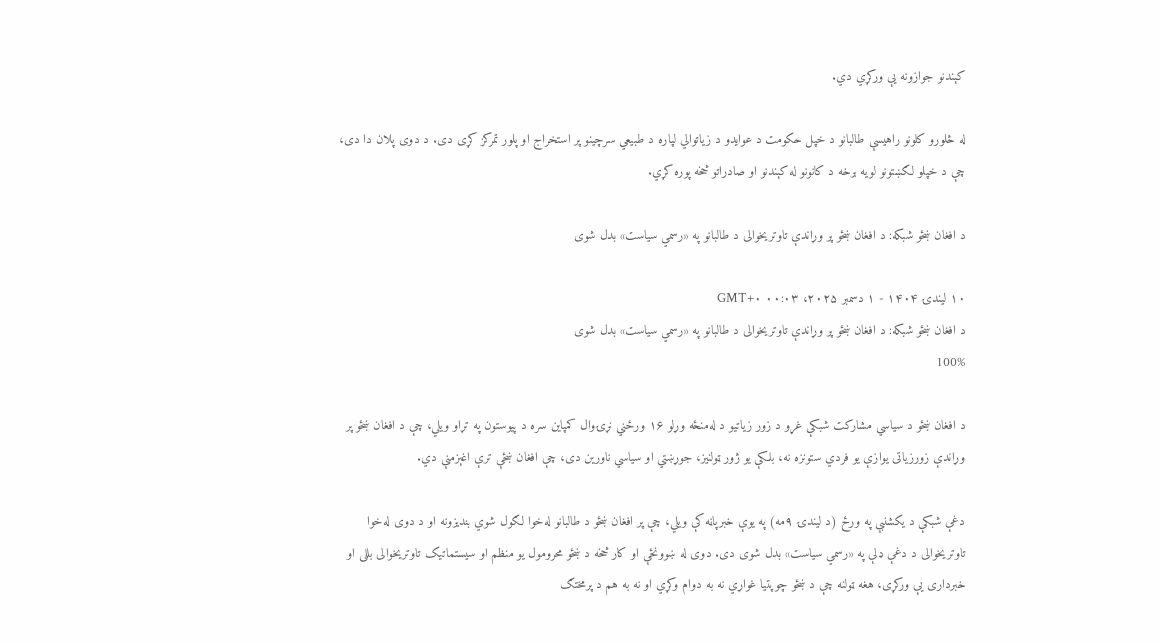کېندنو جوازونه یې ورکړي دي.

له څلورو کلونو راهیسې طالبانو د خپل حکومت د عوایدو د زیاتوالي لپاره د طبیعي سرچینو پر استخراج او پلور تمرکز کړی دی. د دوی پلان دا دی، چې د خپلو لګښتونو لویه برخه د کانونو له کېندنو او صادراتو څخه پوره کړي.

د افغان ښځو شبکه: د افغان ښځو پر وړاندې تاوتریخوالی د طالبانو په «رسمي سیاست» بدل شوی

۱۰ لیندۍ ۱۴۰۴ - ۱ دسمبر ۲۰۲۵، ۰۰:۰۳ GMT+۰
د افغان ښځو شبکه: د افغان ښځو پر وړاندې تاوتریخوالی د طالبانو په «رسمي سیاست» بدل شوی
100%

د افغان ښځو د سیاسي مشارکت شبکې غړو د زور زیاتیو د له‌منځه وړلو ۱۶ ورځني نړۍوال کمپاین سره د پیوستون په تړاو ویلي، چې د افغان ښځو پر وړاندې زورزیاتی یوازې یو فردي ستونزه نه، بلکې یو ژور ټولنیز، جوړښتي او سیاسي ناورین دی، چې افغان ښځې ترې اغېزمنې دي.

دغې شبکې د یکشنبې په ورځ (د لیندۍ ۹مه) په یوې خبرپاڼه کې ویلي، چې پر افغان ښځو د طالبانو له‌خوا لګول شوي بندیزونه او د دوی له‌خوا تاوتریخوالی د دغې ډلې په «رسمي سیاست» بدل شوی دی. دوی له ښوونځې او کار څخه د ښځو محرومول یو منظم او سیستماتیک تاوتریخوالی بللی او خبرداری یې ورکړی، هغه ټولنه چې د ښځو چوپتیا غواړي نه به دوام وکړي او نه به هم د پرمختګ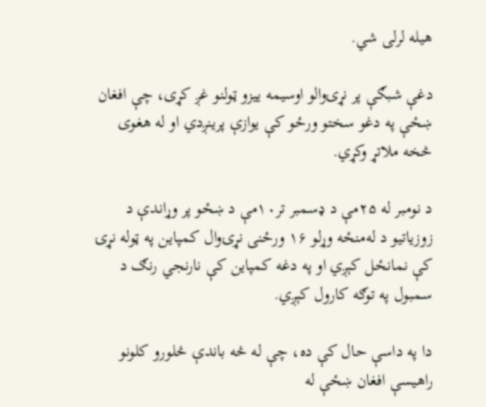هیله لرلی شي.

دغې شبګې پر نړۍوالو اوسیمه ییزو ټولنو غږ کړی، چې افغان ښځې په دغو سختو ورځو کې یوازې پرینږدي او له هغوی څخه ملاتړ وکړي.

د نومبر له ۲۵مې د ډسمبر تر۱۰مې د ښځو پر وړاندې د زوزیاتیو د له‌منځه وړلو ۱۶ ورځنی نړۍوال کمپاین په ټوله نړۍ کې نمانځل کېږي او په دغه کمپاین کې نارنجي رنګ د سمبول په توګه کارول کېږي.

دا په داسې حال کې ده، چې له څه باندې څلورو کلونو راهیسې افغان ښځې له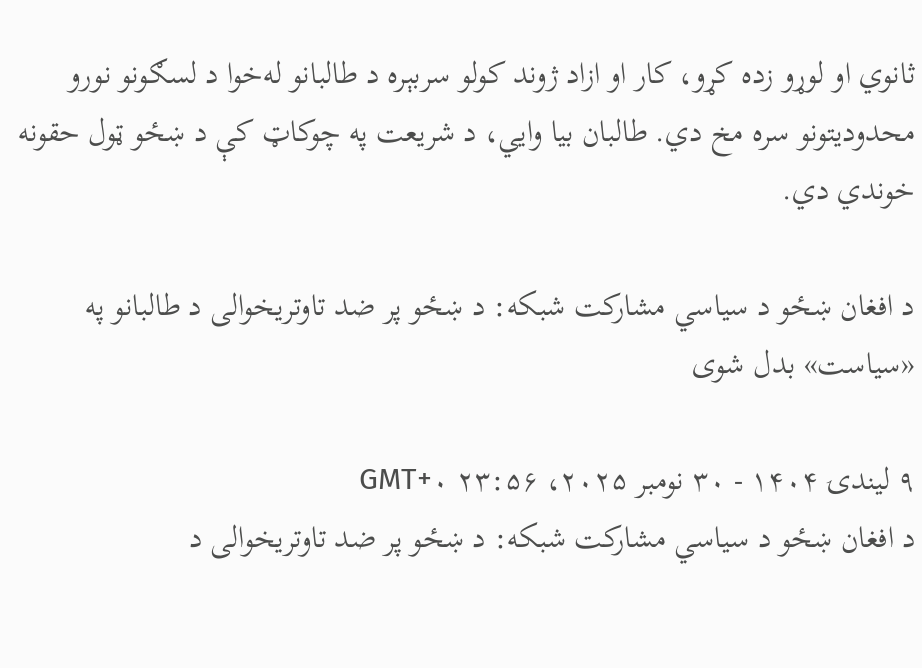ثانوي او لوړو زده کړو، کار او ازاد ژوند کولو سربېره د طالبانو له‌خوا د لسګونو نورو محدودیتونو سره مخ دي. طالبان بیا وايي، د شریعت په چوکاټ کې د ښځو ټول حقونه خوندي دي.

د افغان ښځو د سیاسي مشارکت شبکه: د ښځو پر ضد تاوتریخوالی د طالبانو په «سیاست» بدل شوی

۹ لیندۍ ۱۴۰۴ - ۳۰ نومبر ۲۰۲۵، ۲۳:۵۶ GMT+۰
د افغان ښځو د سیاسي مشارکت شبکه: د ښځو پر ضد تاوتریخوالی د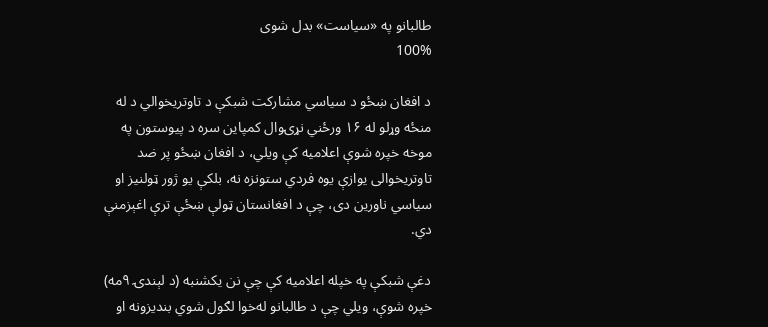طالبانو په «سیاست» بدل شوی
100%

د افغان ښځو د سیاسي مشارکت شبکې د تاوتریخوالي د له منځه وړلو له ۱۶ ورځني نړۍوال کمپاین سره د پيوستون په موخه خپره شوې اعلامیه کې ویلي، د افغان ښځو پر ضد تاوتریخوالی یوازې یوه فردي ستونزه نه، بلکې یو ژور ټولنیز او سیاسي ناورین دی، چې د افغانستان ټولې ښځې ترې اغېزمنې دي.

دغې شبکې په خپله اعلامیه کې چې نن یکشنبه (د لېندۍ ۹مه) خپره شوې، ویلي چې د طالبانو له‌خوا لګول شوي بندیزونه او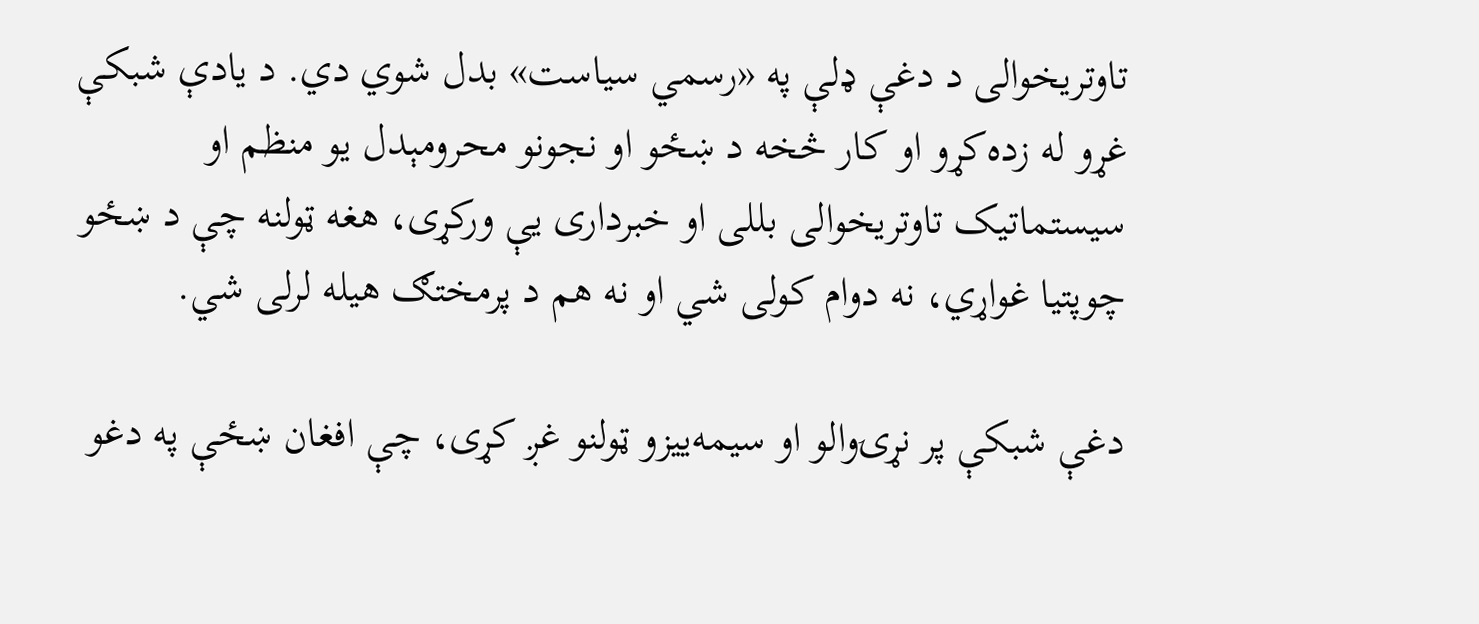تاوتریخوالی د دغې ډلې په «رسمي سیاست» بدل شوي دي. د یادې شبکې غړو له زده‌کړو او کار څخه د ښځو او نجونو محرومېدل یو منظم او سیستماتیک تاوتریخوالی بللی او خبرداری یې ورکړی، هغه ټولنه چې د ښځو چوپتیا غواړي، نه دوام کولی شي او نه هم د پرمختګ هیله لرلی شي.

دغې شبکې پر نړۍوالو او سیمه‌ییزو ټولنو غږ کړی، چې افغان ښځې په دغو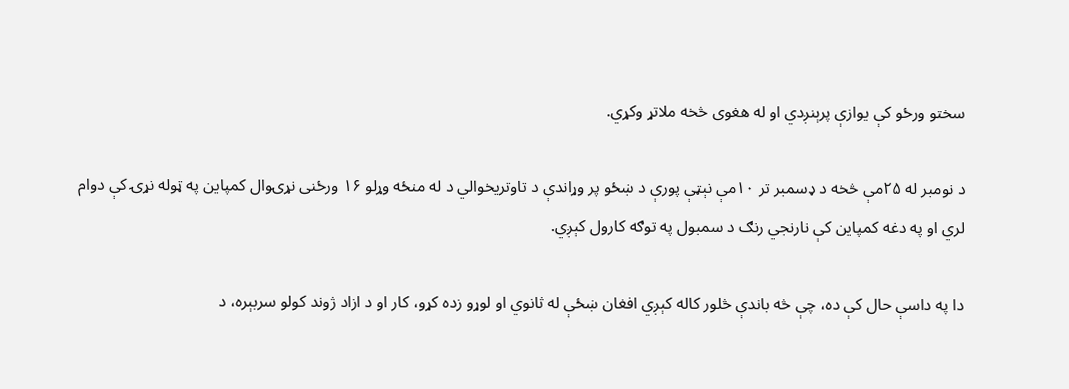سختو ورځو کې یوازې پرېنږدي او له هغوی څخه ملاتړ وکړي.

د نومبر له ۲۵مې څخه د ډسمبر تر ۱۰مې نېټې پورې د ښځو پر وړاندې د تاوتریخوالي د له منځه وړلو ۱۶ ورځنی نړۍوال کمپاین په ټوله نړۍ کې دوام لري او په دغه کمپاین کې نارنجي رنګ د سمبول په توګه کارول کېږي.

دا په داسې حال کې ده، چې څه باندې څلور کاله کېږي افغان ښځې له ثانوي او لوړو زده کړو، کار او د ازاد ژوند کولو سربېره، د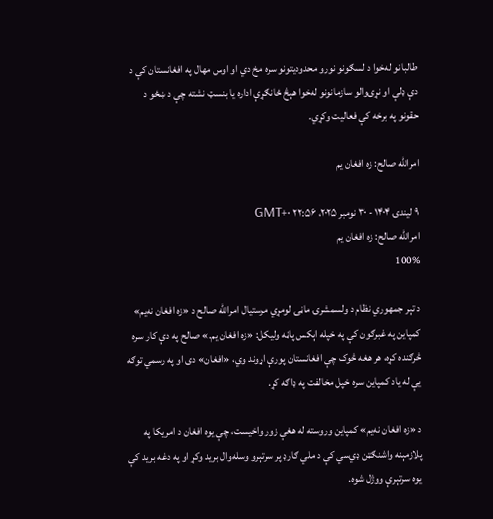طالبانو له‌خوا د لسګونو نورو محدودیتونو سره مخ دي او اوس مهال په افغانستان کې د دې ډلې او نړۍوالو سازمانونو له‌خوا هېڅ ځانګړې اداره یا بنسټ نشته چې د ښځو د حقونو په برخه کې فعالیت وکړي.

امرالله صالح: زه افغان یم

۹ لیندۍ ۱۴۰۴ - ۳۰ نومبر ۲۰۲۵، ۲۲:۵۶ GMT+۰
امرالله صالح: زه افغان یم
100%

د تېر جمهوري نظام د ولسمشرۍ ماڼۍ لومړي مرستیال امرالله صالح د «زه افغان نه‌یم» کمپاین په غبرګون کې په خپله اېکس پاڼه ولیکل: «زه افغان یم.» صالح په دې کار سره څرګنده کړه، هر هغه څوک چې افغانستان پورې اړوند وي، «افغان» دی او په رسمي توګه یې له یاد کمپاین سره خپل مخالفت په ډاګه کړ.

د «زه افغان نه‌یم» کمپاین وروسته له هغې زور واخیست، چې یوه افغان د امریکا په پلازمېنه واشنګټن ډي‌سي کې د ملي ګارډ پر سرتېرو وسله‌وال برید وکړ او په دغه برید کې یوه سرتېرې ووژل شوه.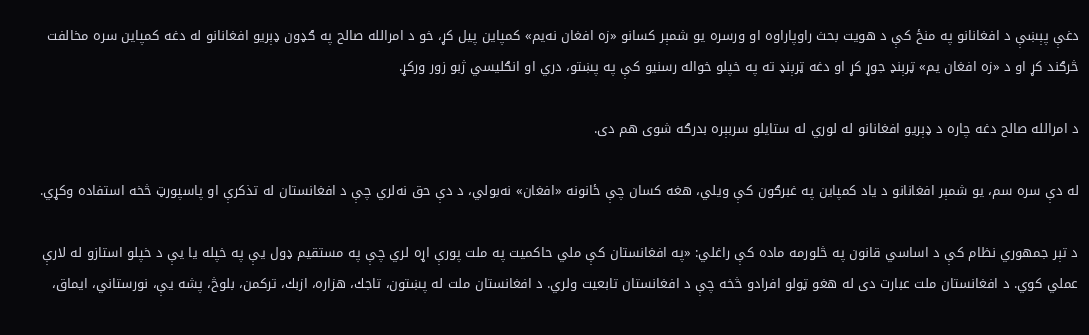دغې پېښې د افغانانو په منځ کې د هویت بحث راوپاراوه او ورسره یو شمېر کسانو «زه افغان نه‌یم» کمپاین پیل کړ، خو د امرالله صالح په ګډون ډېریو افغانانو له دغه کمپاین سره مخالفت څرګند کړ او د «زه افغان یم» ټرېنډ جوړ کړ او دغه ټرېنډ ته په خپلو خواله رسنیو کې په پښتو، دري او انګلیسي ژبو زور ورکړ.

د امرالله صالح دغه چاره د ډېریو افغانانو له لوري له ستایلو سربېره بدرګه شوی هم دی.

له دې سره سم، یو شمېر افغانانو د یاد کمپاین په غبرګون کې ویلي، هغه کسان چې ځانونه «افغان» نه‌بولي، د دې حق نه‌لري چې د افغانستان له تذکرې او پاسپورټ څخه استفاده وکړي.

د تېر جمهوري نظام کې د اساسي قانون په څلورمه ماده کې راغلي: «په افغانستان كې ملي حاكميت په ملت پورې اړه لري چې په مستقيم ډول يې په خپله يا يې د خپلو استازو له لارې عملي كوي. د افغانستان ملت عبارت دی له هغو ټولو افرادو څخه چې د افغانستان تابعيت ولري. د افغانستان ملت له پښتون، تاجك، هزاره، ازبك، تركمن، بلوڅ، پشه يې، نورستاني، ايماق،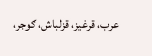عرب، قرغيز، قزلباش، ګوجر،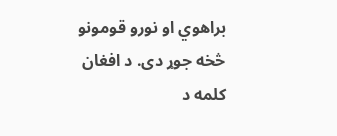براهوي او نورو قومونو څخه جوړ دى. د افغان كلمه د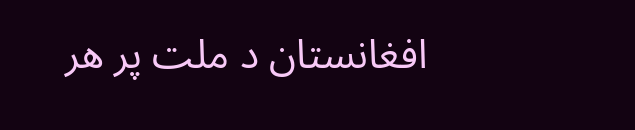افغانستان د ملت پر هر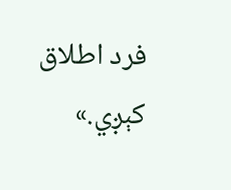فرد اطلاق كېږي.»